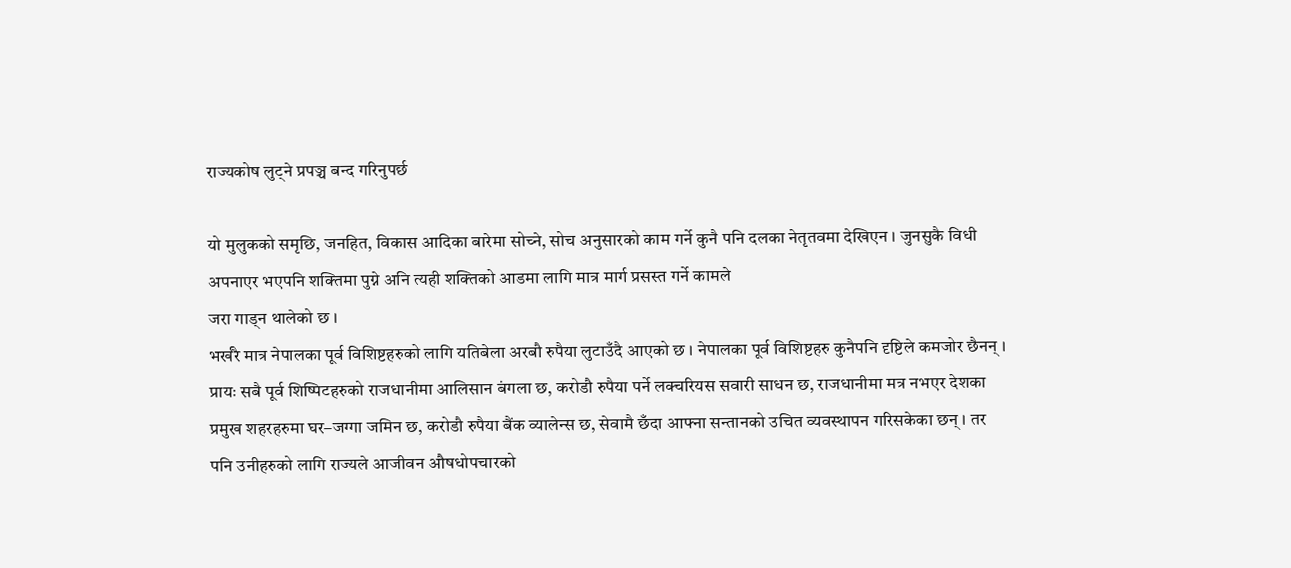राज्यकोष लुट्ने प्रपञ्च बन्द गरिनुपर्छ

यो मुलुकको समृछि, जनहित, विकास आदिका बारेमा सोच्ने, सोच अनुसारको काम गर्ने कुनै पनि दलका नेतृतवमा देखिएन । जुनसुकै विधी अपनाएर भएपनि शक्तिमा पुग्ने अनि त्यही शक्तिको आडमा लागि मात्र मार्ग प्रसस्त गर्ने कामले
जरा गाड्न थालेको छ ।
भर्खरै मात्र नेपालका पूर्व विशिष्टहरुको लागि यतिबेला अरबौ रुपैया लुटाउँदै आएको छ । नेपालका पूर्व विशिष्टहरु कुनैपनि दृष्टिले कमजोर छैनन् । प्रायः सबै पूर्व शिष्पिटहरुको राजधानीमा आलिसान बंगला छ, करोडौ रुपैया पर्ने लक्चरियस सवारी साधन छ, राजधानीमा मत्र नभएर देशका प्रमुख शहरहरुमा घर–जग्गा जमिन छ, करोडौ रुपैया बैंक व्यालेन्स छ, सेवामै छँदा आफ्ना सन्तानको उचित व्यवस्थापन गरिसकेका छन् । तर पनि उनीहरुको लागि राज्यले आजीवन औषधोपचारको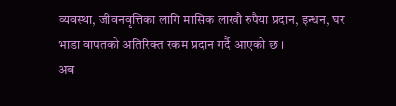व्यवस्था, जीवनवृत्तिका लागि मासिक लाखौ रुपैया प्रदान, इन्धन, घर भाडा वापतको अतिरिक्त रकम प्रदान गर्दै आएको छ ।
अब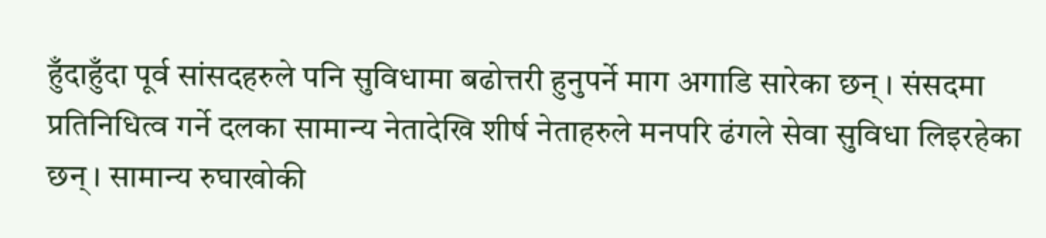हुँदाहुँदा पूर्व सांसदहरुले पनि सुविधामा बढोत्तरी हुनुपर्ने माग अगाडि सारेका छन् । संसदमा प्रतिनिधित्व गर्ने दलका सामान्य नेतादेखि शीर्ष नेताहरुले मनपरि ढंगले सेवा सुविधा लिइरहेका छन् । सामान्य रुघाखोकी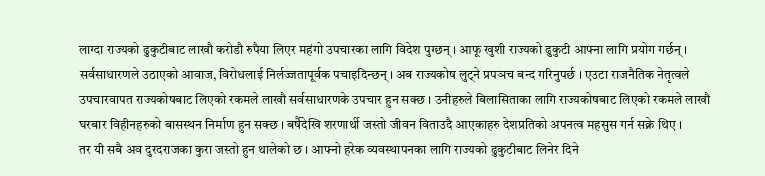लाग्दा राज्यको ढुकुटीबाट लाखौ करोडौ रुपैया लिएर महंगो उपचारका लागि विदेश पुग्छन् । आफू खुशी राज्यको ढुकुटी आफ्ना लागि प्रयोग गर्छन् । सर्वसाधारणले उठाएको आवाज, विरोधलाई निर्लज्जतापूर्वक पचाइदिन्छन् । अब राज्यकोष लुट्ने प्रपञच बन्द गरिनुपर्छ । एउटा राजनैतिक नेतृत्वले उपचारवापत राज्यकोषबाट लिएको रकमले लाखौ सर्वसाधारणके उपचार हुन सक्छ । उनीहरुले बिलासिताका लागि राज्यकोषबाट लिएको रकमले लाखौ
घरबार विहीनहरुको बासस्थन निर्माण हुन सक्छ । बर्षैदेखि शरणार्थी जस्तो जीवन विताउदै आएकाहरु देशप्रतिको अपनत्व महसुस गर्न सक्ने थिए ।
तर यी सबै अव दुरदराजका कुरा जस्तो हुन थालेको छ । आफ्नो हरेक व्यवस्थापनका लागि राज्यको ढुकुटीबाट लिनेर दिने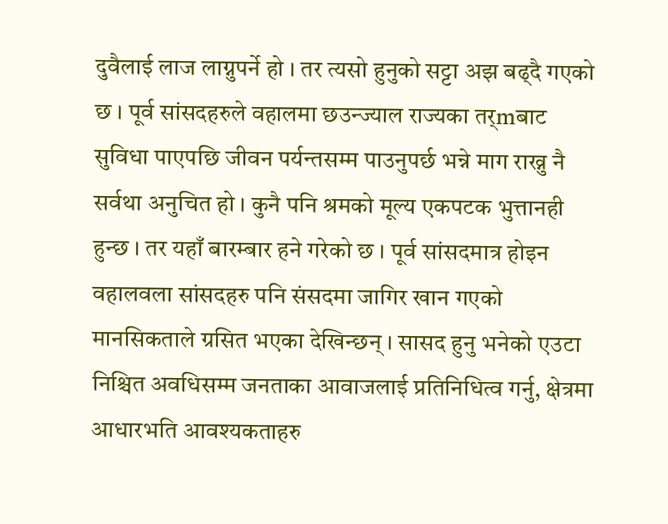दुवैलाई लाज लाग्नुपर्ने हो । तर त्यसो हुनुको सट्टा अझ बढ्दै गएको छ । पूर्व सांसदहरुले वहालमा छउन्ज्याल राज्यका तर्mबाट सुविधा पाएपछि जीवन पर्यन्तसम्म पाउनुपर्छ भन्ने माग राख्नु नै सर्वथा अनुचित हो । कुनै पनि श्रमको मूल्य एकपटक भुत्तानही हुन्छ । तर यहाँ बारम्बार हने गरेको छ । पूर्व सांसदमात्र होइन वहालवला सांसदहरु पनि संसदमा जागिर खान गएको मानसिकताले ग्रसित भएका देखिन्छन् । सासद हुनु भनेको एउटा निश्चित अवधिसम्म जनताका आवाजलाई प्रतिनिधित्व गर्नु, क्षेत्रमा आधारभति आवश्यकताहरु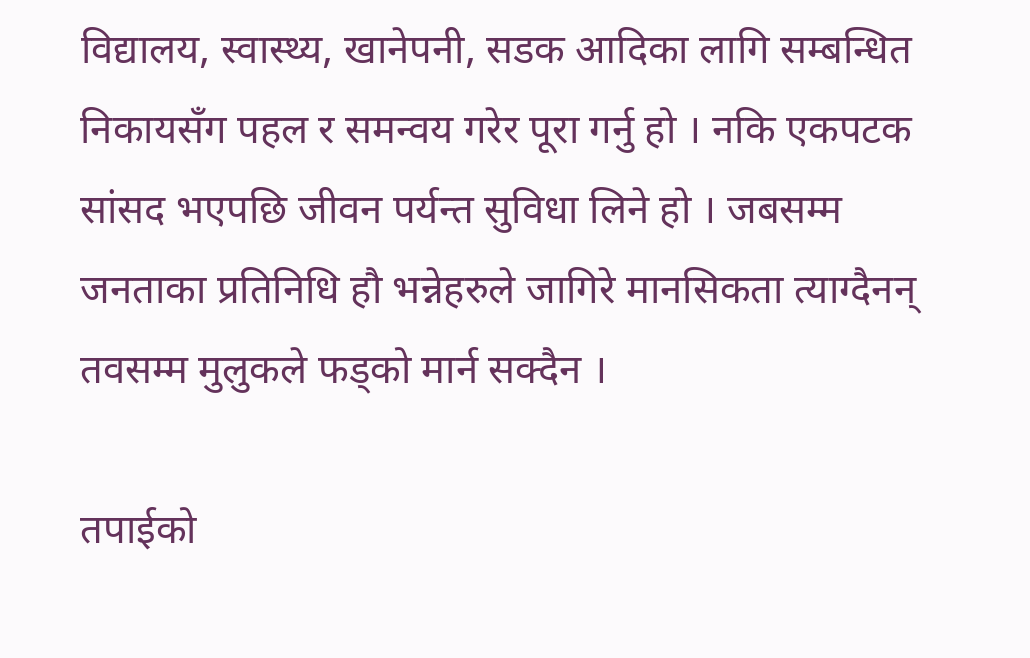विद्यालय, स्वास्थ्य, खानेपनी, सडक आदिका लागि सम्बन्धित निकायसँग पहल र समन्वय गरेर पूरा गर्नु हो । नकि एकपटक सांसद भएपछि जीवन पर्यन्त सुविधा लिने हो । जबसम्म जनताका प्रतिनिधि हौ भन्नेहरुले जागिरे मानसिकता त्याग्दैनन् तवसम्म मुलुकले फड्को मार्न सक्दैन ।

तपाईको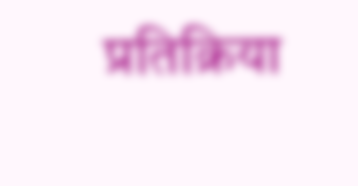प्रतिक्रिया